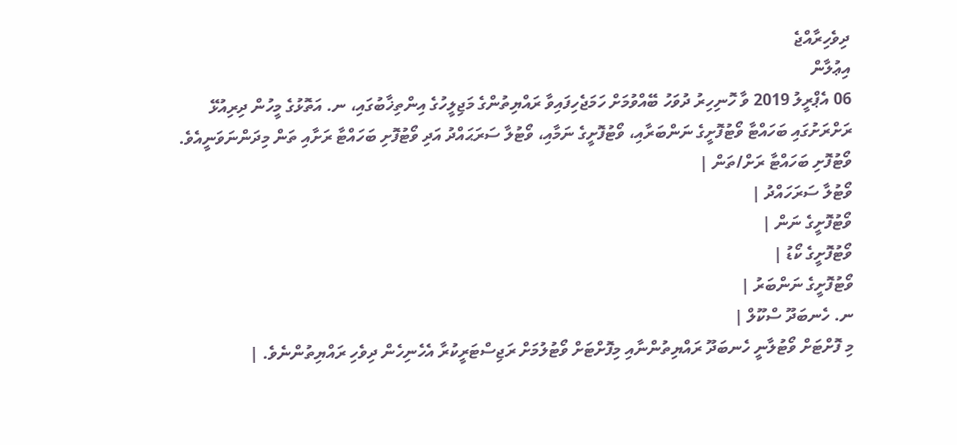ދިވެހިރާއްޖެ
އިޢުލާން
06 އެޕްރީލު 2019 ވާ ހޮނިހިރު ދުވަހު ބޭއްވުމަށް ހަމަޖެހިފައިވާ ރައްޔިތުންގެ މަޖިލީހުގެ އިންތިޚާބުގައި، ނ. އަތޮޅުގެ މީހުން ދިރިއުޅޭ ރަށްރަށުގައި ބަހައްޓާ ވޯޓުފޮށީގެ ނަންބަރާއި، ވޯޓުފޮށީގެ ނަމާއި، ވޯޓުލާ ސަރަޙައްދު އަދި ވޯޓުފޮށި ބަހައްޓާ ރަށާއި ތަން މިދަންނަވަނީއެވެ.
ވޯޓުފޮށި ބަހައްޓާ ރަށް/ތަން |
ވޯޓުލާ ސަރަހައްދު |
ވޯޓުފޮށީގެ ނަން |
ވޯޓުފޮށީގެ ކޯޑު |
ވޯޓުފޮށީގެ ނަންބަރު |
ނ. ހެނބަދޫ ސްކޫލް |
މި ފޮށްޓަށް ވޯޓުލާނީ ހެނބަދޫ ރައްޔިތުންނާއި މިފޮށްޓަށް ވޯޓުލުމަށް ރަޖިސްޓަރީކުރާ އެހެނިހެން ދިވެހި ރައްޔިތުންނެވެ. |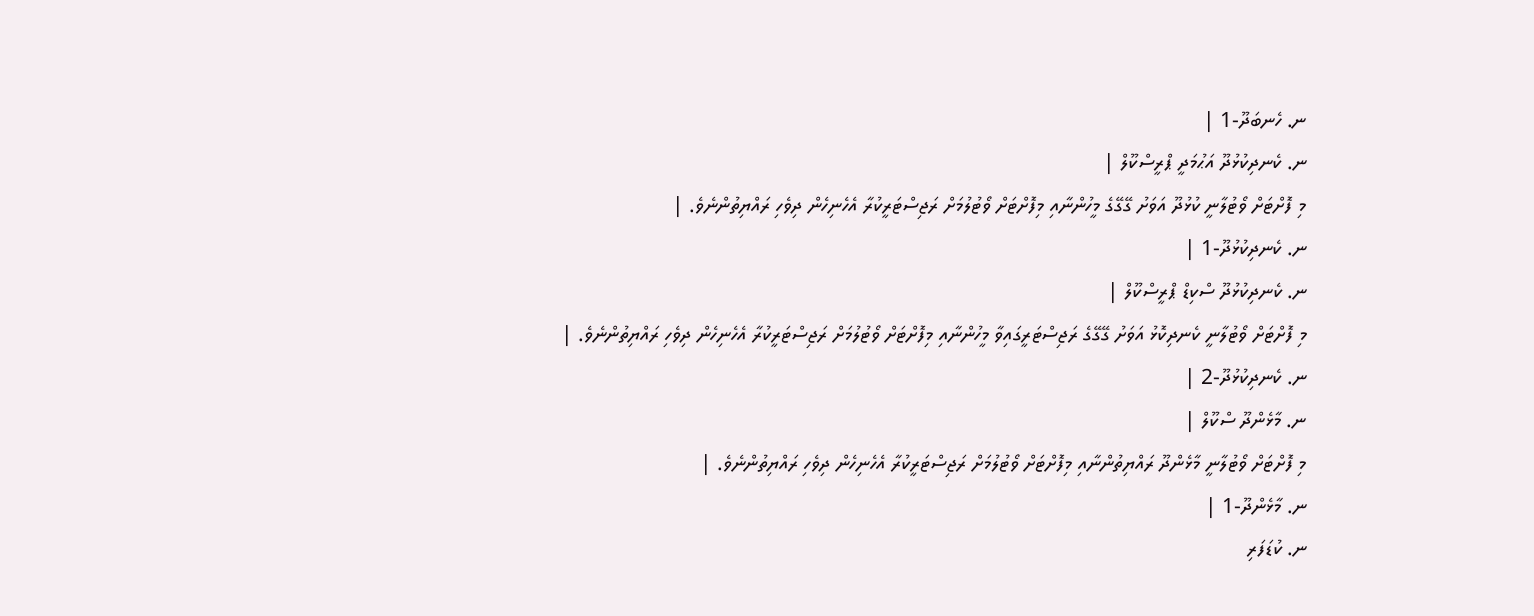ނ. ހެނބަދޫ-1 |
ނ. ކެނދިކުޅުދޫ އަޙުމަދީ ޕްރީސްކޫލް |
މި ފޮށްޓަށް ވޯޓުލާނީ ކުޅުދޫ އަވަށު ގޭގޭގެ މީހުންނާއި މިފޮށްޓަށް ވޯޓުލުމަށް ރަޖިސްޓަރީކުރާ އެހެނިހެން ދިވެހި ރައްޔިތުންނެވެ. |
ނ. ކެނދިކުޅުދޫ-1 |
ނ. ކެނދިކުޅުދޫ ސްކިޑް ޕްރީސްކޫލް |
މި ފޮށްޓަށް ވޯޓުލާނީ ކެނދިކޮޅު އަވަށު ގޭގޭގެ ރަޖިސްޓަރީގައިވާ މީހުންނާއި މިފޮށްޓަށް ވޯޓުލުމަށް ރަޖިސްޓަރީކުރާ އެހެނިހެން ދިވެހި ރައްޔިތުންނެވެ. |
ނ. ކެނދިކުޅުދޫ-2 |
ނ. މާޅެންދޫ ސްކޫލް |
މި ފޮށްޓަށް ވޯޓުލާނީ މާޅެންދޫ ރައްޔިތުންނާއި މިފޮށްޓަށް ވޯޓުލުމަށް ރަޖިސްޓަރީކުރާ އެހެނިހެން ދިވެހި ރައްޔިތުންނެވެ. |
ނ. މާޅެންދޫ-1 |
ނ. ކުޑަފަރި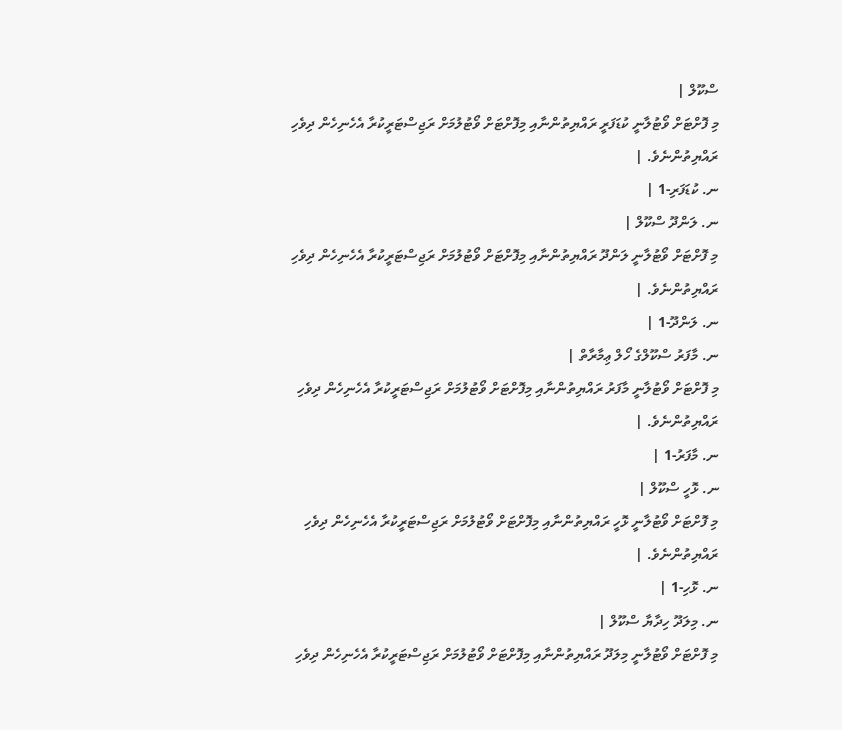ސްކޫލް |
މި ފޮށްޓަށް ވޯޓުލާނީ ކުޑަފަރީ ރައްޔިތުންނާއި މިފޮށްޓަށް ވޯޓުލުމަށް ރަޖިސްޓަރީކުރާ އެހެނިހެން ދިވެހި ރައްޔިތުންނެވެ. |
ނ. ކުޑަފަރި-1 |
ނ. ލަންދޫ ސްކޫލް |
މި ފޮށްޓަށް ވޯޓުލާނީ ލަންދޫ ރައްޔިތުންނާއި މިފޮށްޓަށް ވޯޓުލުމަށް ރަޖިސްޓަރީކުރާ އެހެނިހެން ދިވެހި ރައްޔިތުންނެވެ. |
ނ. ލަންދޫ-1 |
ނ. މާފަރު ސްކޫލްގެ ހޯލް ޢިމާރާތް |
މި ފޮށްޓަށް ވޯޓުލާނީ މާފަރު ރައްޔިތުންނާއި މިފޮށްޓަށް ވޯޓުލުމަށް ރަޖިސްޓަރީކުރާ އެހެނިހެން ދިވެހި ރައްޔިތުންނެވެ. |
ނ. މާފަރު-1 |
ނ. ޅޮހީ ސްކޫލް |
މި ފޮށްޓަށް ވޯޓުލާނީ ޅޮހީ ރައްޔިތުންނާއި މިފޮށްޓަށް ވޯޓުލުމަށް ރަޖިސްޓަރީކުރާ އެހެނިހެން ދިވެހި ރައްޔިތުންނެވެ. |
ނ. ޅޮހި-1 |
ނ. މިލަދޫ ހިދާޔާ ސްކޫލް |
މި ފޮށްޓަށް ވޯޓުލާނީ މިލަދޫ ރައްޔިތުންނާއި މިފޮށްޓަށް ވޯޓުލުމަށް ރަޖިސްޓަރީކުރާ އެހެނިހެން ދިވެހި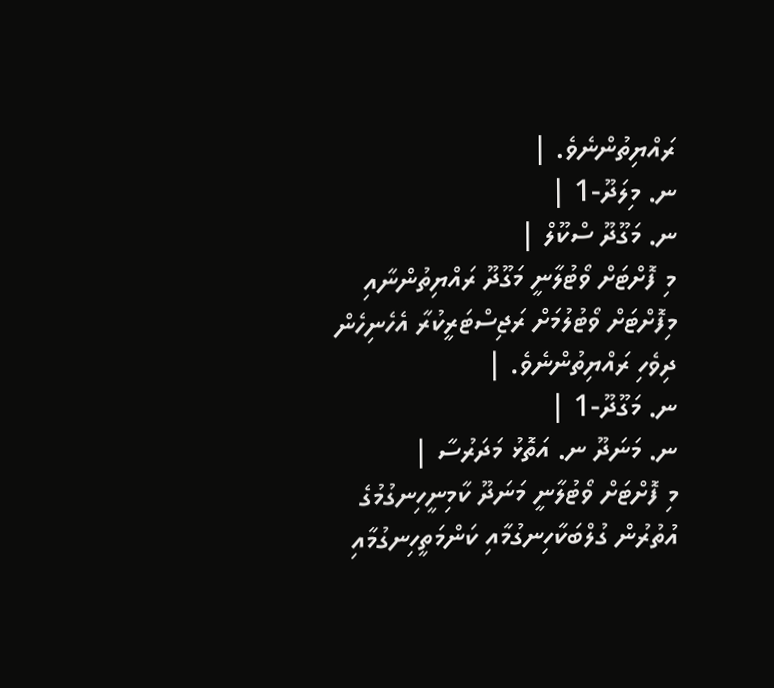ރައްޔިތުންނެވެ. |
ނ. މިލަދޫ-1 |
ނ. މަގޫދޫ ސްކޫލް |
މި ފޮށްޓަށް ވޯޓުލާނީ މަގޫދޫ ރައްޔިތުންނާއި މިފޮށްޓަށް ވޯޓުލުމަށް ރަޖިސްޓަރީކުރާ އެހެނިހެން ދިވެހި ރައްޔިތުންނެވެ. |
ނ. މަގޫދޫ-1 |
ނ. މަނަދޫ ނ. އަތޮޅު މަދަރުސާ |
މި ފޮށްޓަށް ވޯޓުލާނީ މަނަދޫ ކާމިނީހިނގުމުގެ އުތުރުން ގުލްބަކާހިނގުމާއި ކަންމަތީހިނގުމާއި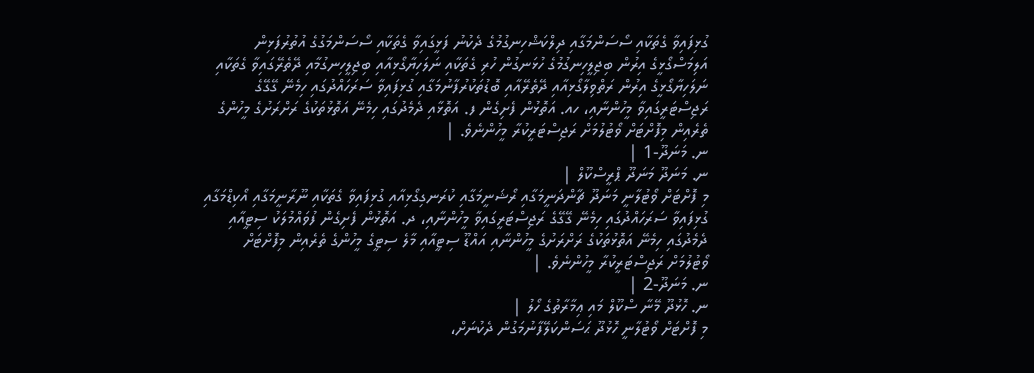ގުޅިފައިވާ ގެތަކާއި ސޯސަންމަގާއި ދިލްކަޝްހިނގުމުގެ ދެކުނު ފަޅީގައިވާ ގެތަކާއި ސޯސަންމަގުގެ އުތުރުފަޅިން އަލިމަސްގޯޅީގެ އިރުން ބިޖިލީހިނގުމުގެ ހުޅަނގުން ހުރި ގެތަކާއި ނަލަހިޔާގޯޅިއާއި ބިޖިލީހިނގުމާއި ދޭތެރޭގައިވާ ގެތަކާއި ނަލަހިޔާގޯޅީގެ އިރުން ރަތްވިލާގޯޅިއާއި ދޭތެރޭއާއި ބޮޑުތަކުރުފާނުމަގާއި ގުޅިފައިވާ ސަރަހައްދުގައި ހިމެނޭ ގޭގޭގެ ރަޖިސްޓަރީގައިވާ މީހުންނާއި، ހއ. އަތޮޅުން ފެށިގެން ފ. އަތޮޅާއި ދެމެދުގައި ހިމެނޭ އަތޮޅުތަކުގެ ރަށްރަށުގެ މީހުންގެ ތެރެއިން މިފޮށްޓަށް ވޯޓުލުމަށް ރަޖިސްޓަރީކުރާ މީހުންނެވެ. |
ނ. މަނަދޫ-1 |
ނ. މަނަދޫ މަނަދޫ ޕްރީސްކޫލް |
މި ފޮށްޓަށް ވޯޓުލާނީ މަނަދޫ ޗާންދަނީމަގާއި ރޯޝަނީމަގާއި ކުރަނގިގޯޅިއާއި ގުޅިފައިވާ ގެތަކާއި ނޫރާނީމަގާއި އޯކިޑްމަގާއި ގުޅިފައިވާ ސަރަހައްދުގައި ހިމެނޭ ގޭގޭގެ ރަޖިސްޓަރީގައިވާ މީހުންނާއި، ދ. އަތޮޅުން ފެށިގެން ފުވައްމުލަކު ސިޓީއާއި ދެމެދުގައި ހިމެނޭ އަތޮޅުތަކުގެ ރަށްރަށުގެ މީހުންނާއި އައްޑޫ ސިޓީއާއި މާލެ ސިޓީގެ މީހުންގެ ތެރެއިން މިފޮށްޓަށް ވޯޓުލުމަށް ރަޖިސްޓަރީކުރާ މީހުންނެވެ. |
ނ. މަނަދޫ-2 |
ނ. ހޮޅުދޫ މޭނާ ސްކޫލް މައި ޢިމާރާތުގެ ހޯލު |
މި ފޮށްޓަށް ވޯޓުލާނީ ހޮޅުދޫ ޙަސަންކަލޭފާނުމަގުން ދެކުނަށް،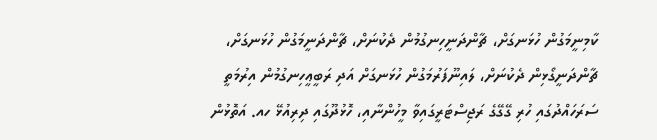ކާމިނީމަގުން ހުޅަނގަށް، ޗާންދަނީހިނގުމުން ދެކުނަށް، ޗާންދަނީމަގުން ހުޅަނގަށް، ޗާންދަނީގޯޅިން ދެކުނަށް، ލައިނޫފަރުމަގުން ހުޅަނގަށް އަދި ރަބީޢީހިނގުމުން އިރުމަތީ ސަރަހައްދުގައި ހުރި ގޭގޭގެ ރަޖިސްޓަރީގައިވާ މީހުންނާއި، ހޮޅުދޫގައި ދިރިއުޅޭ ހއ. އަތޮޅުން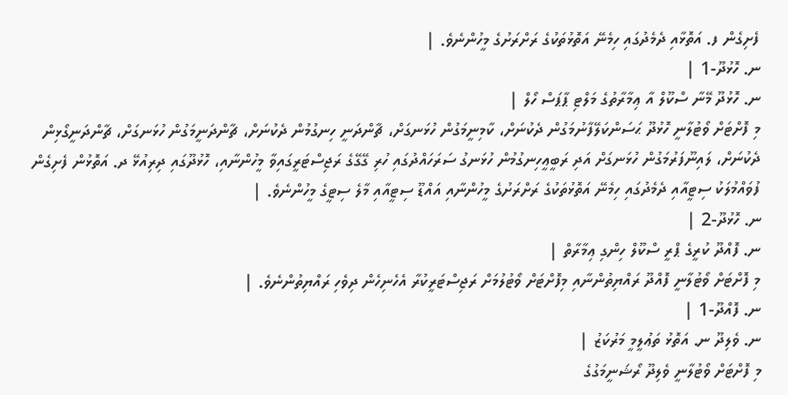ފެށިގެން ފ. އަތޮޅާއި ދެމެދުގައި ހިމެނޭ އަތޮޅުތަކުގެ ރަށްރަށުގެ މީހުންނެވެ. |
ނ. ހޮޅުދޫ-1 |
ނ. ހޮޅުދޫ މޭނާ ސްކޫލް އާ ޢިމާރާތުގެ މަލްޓި ޕާޕަސް ހޯލް |
މި ފޮށްޓަށް ވޯޓުލާނީ ހޮޅުދޫ ޙަސަންކަލޭފާނުމަގުން ދެކުނަށް، ކާމިނީމަގުން ހުޅަނގަށް، ޗާންދަނީ ހިނގުމުން ދެކުނަށް، ޗާންދަނީމަގުން ހުޅަނގަށް، ޗާންދަނީގޯޅިން ދެކުނަށް، ލައިނޫފަރުމަގުން ހުޅަނގަށް އަދި ރަބީޢީހިނގުމުން ހުޅަނގު ސަރަހައްދުގައި ހުރި ގޭގޭގެ ރަޖިސްޓަރީގައިވާ މީހުންނާއި، ހޮޅުދޫގައި ދިރިއުޅޭ ދ. އަތޮޅުން ފެށިގެން ފުވައްމުލަކު ސިޓީއާއި ދެމެދުގައި ހިމެނޭ އަތޮޅުތަކުގެ ރަށްރަށުގެ މީހުންނާއި އައްޑޫ ސިޓީއާއި މާލެ ސިޓީގެ މީހުންނެވެ. |
ނ. ހޮޅުދޫ-2 |
ނ. ފޮއްދޫ ކުރީގެ ޕްރީ ސްކޫލް ހިންގި ޢިމާރާތް |
މި ފޮށްޓަށް ވޯޓުލާނީ ފޮއްދޫ ރައްޔިތުންނާއި މިފޮށްޓަށް ވޯޓުލުމަށް ރަޖިސްޓަރީކުރާ އެހެނިހެން ދިވެހި ރައްޔިތުންނެވެ. |
ނ. ފޮއްދޫ-1 |
ނ. ވެލިދޫ ނ. އަތޮޅު ތަޢުލީމީ މަރުކަޒު |
މި ފޮށްޓަށް ވޯޓުލާނީ ވެލިދޫ ރޯޝަނީމަގުގެ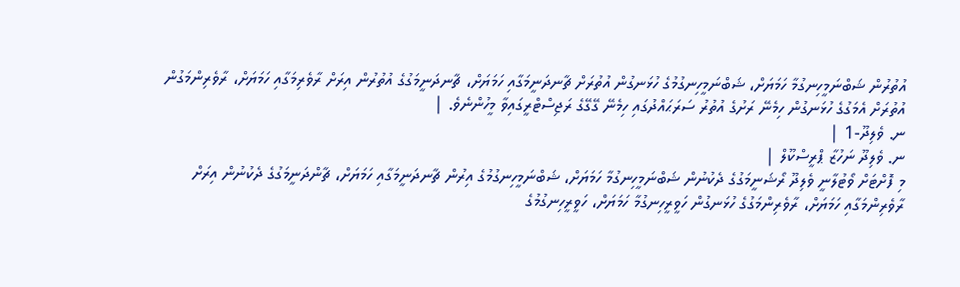އުތުރުން ޝަބްނަމީހިނގުމާ ހަމަޔަށް، ޝަބްނަމީހިނގުމުގެ ހުޅަނގުން އުތުރަށް ޗާނދަނީމަގާއި ހަމަޔަށް، ޗާނދަނީމަގުގެ އުތުރުން އިރަށް ރާވެރިމަގާއި ހަމަޔަށް، ރާވެރިންމަގުން އުތުރަށް އެމަގުގެ ހުޅަނގުން ހިމެނޭ ރަށުގެ އުތުރު ސަރަޙައްދުގައި ހިމެނޭ ގޭގޭގެ ރަޖިސްޓްރީގައިވާ މީހުންނެވެ. |
ނ. ވެލިދޫ-1 |
ނ. ވެލިދޫ ނަހުޒާ ޕްރީސްކޫލް |
މި ފޮށްޓަށް ވޯޓުލާނީ ވެލިދޫ ރޯޝަނީމަގުގެ ދެކުނުން ޝަބްނަމީހިނގުމާ ހަމަޔަށް، ޝަބްނަމީހިނގުމުގެ އިރުން ޗާނދަނީމަގާއި ހަމަޔަށް، ޗާންދަނީމަގުގެ ދެކުނުން އިރަށް ރާވެރިންމަގާއި ހަމަޔަށް، ރާވެރިންމަގުގެ ހުޅަނގުން ހަވީރީހިނގުމާ ހަމަޔަށް، ހަވީރީހިނގުމުގެ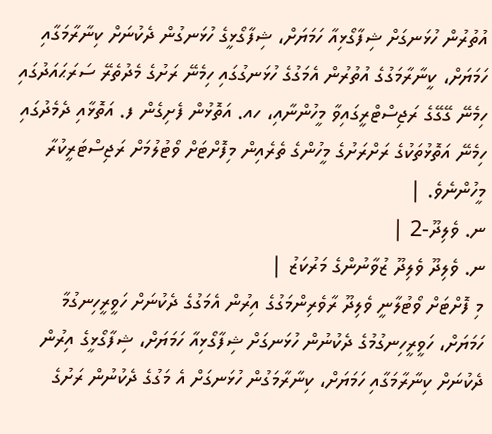އުތުރުން ހުޅަނގަށް ޝިފާގޯޅިއާ ހަމަޔަށް، ޝިފާގޯޅީގެ ހުޅަނގުން ދެކުނަށް ކިނާރާމަގާއި ހަމަޔަށް، ކީނާރާމަގުގެ އުތުރުން އެމަގުގެ ހުޅަނގުގައި ހިމެނޭ ރަށުގެ މެދުތެރޭ ސަރަޙައަދުގައި ހިމެނޭ ގޭގޭގެ ރަޖިސްޓްރީގައިވާ މީހުންނާއި، ހއ. އަތޮޅުން ފެށިގެން ފ. އަތޮޅާއި ދެމެދުގައި ހިމެނޭ އަތޮޅުތަކުގެ ރަށްރަށުގެ މީހުންގެ ތެރެއިން މިފޮށްޓަށް ވޯޓުލުމަށް ރަޖިސްޓަރީކުރާ މީހުންނެވެ. |
ނ. ވެލިދޫ-2 |
ނ. ވެލިދޫ ވެލިދޫ ޒުވާނުންގެ މަރުކަޒު |
މި ފޮށްޓަށް ވޯޓުލާނީ ވެލިދޫ ރާވެރިންމަގުގެ އިރުން އެމަގުގެ ދެކުނަށް ހަވީރީހިނގުމާ ހަމަޔަށް، ހަވީރީހިނގުމުގެ ދެކުނުން ހުޅަނގަށް ޝިފާގޯޅިއާ ހަމަޔަށް، ޝިފާގޯޅީގެ އިރުން ދެކުނަށް ކިނާރާމަގާއި ހަމަޔަށް، ކިނާރާމަގުން ހުޅަނގަށް އެ މަގުގެ ދެކުނުން ރަށުގެ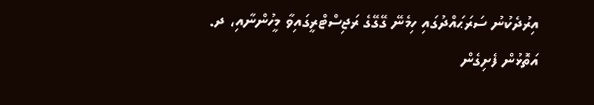އިރުދެކުނު ސަރަޙައްދުގައި ހިމެނޭ ގޭގޭގެ ރަޖިސްޓްރީގައިވާ މީހުންނާއި، ދ. އަތޮޅުން ފެށިގެން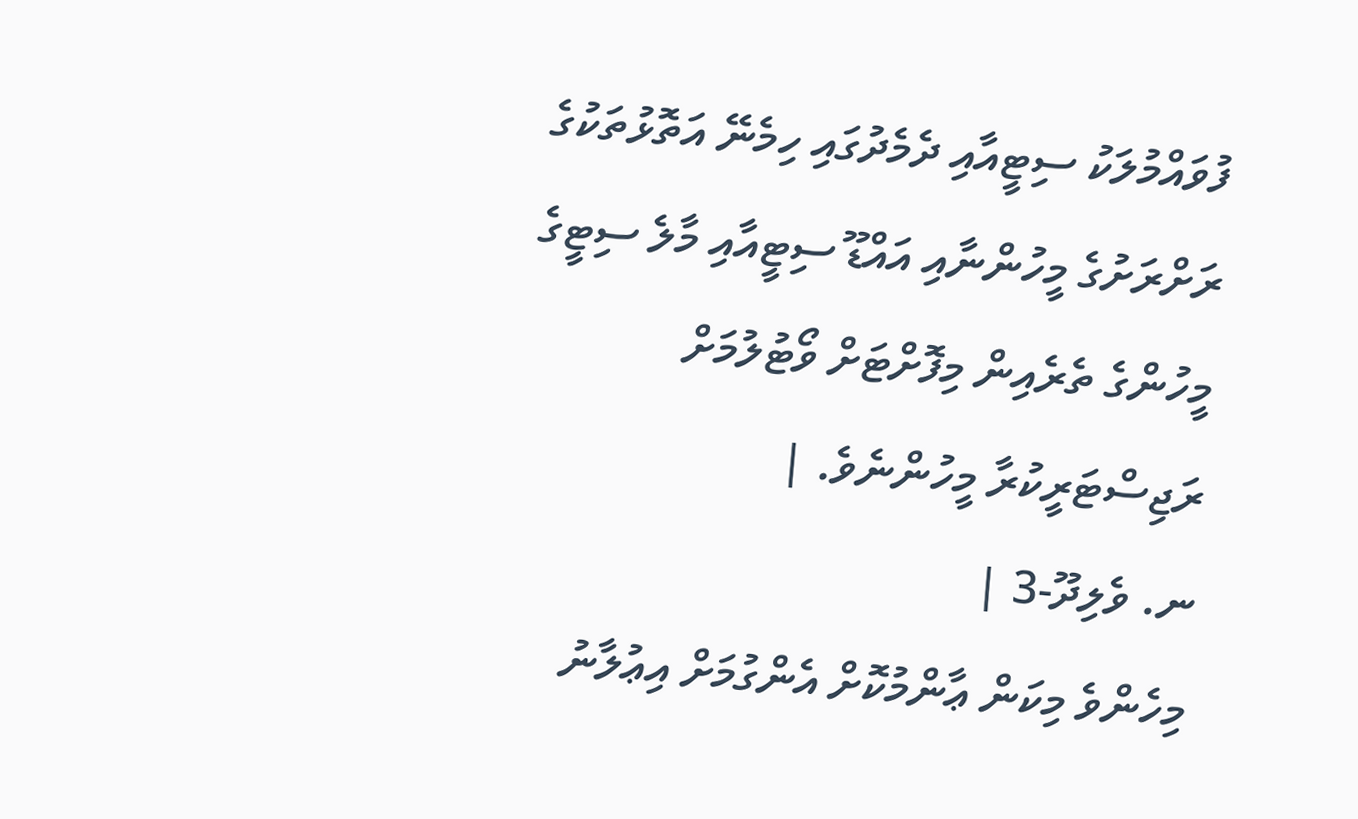ފުވައްމުލަކު ސިޓީއާއި ދެމެދުގައި ހިމެނޭ އަތޮޅުތަކުގެ ރަށްރަށުގެ މީހުންނާއި އައްޑޫ ސިޓީއާއި މާލެ ސިޓީގެ މީހުންގެ ތެރެއިން މިފޮށްޓަށް ވޯޓުލުމަށް ރަޖިސްޓަރީކުރާ މީހުންނެވެ. |
ނ. ވެލިދޫ-3 |
މިހެންވެ މިކަން ޢާންމުކޮށް އެންގުމަށް އިޢުލާނު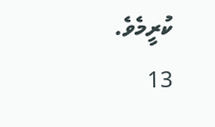ކުރީމެވެ.
13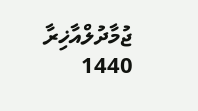ޖުމާދުލްއާޚިރާ 1440